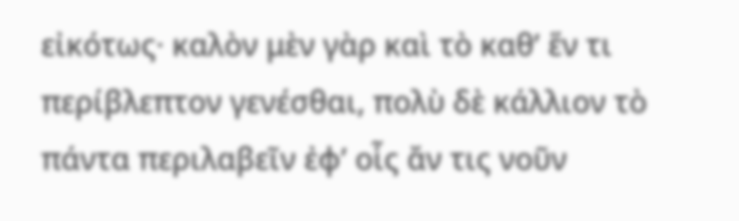εἰκότως· καλὸν μὲν γὰρ καὶ τὸ καθʼ ἕν τι περίβλεπτον γενέσθαι, πολὺ δὲ κάλλιον τὸ πάντα περιλαβεῖν ἐφʼ οἷς ἄν τις νοῦν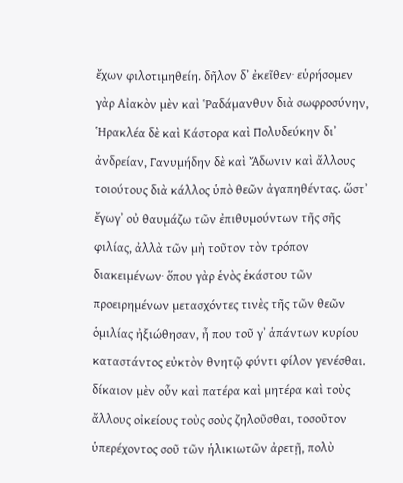ἔχων φιλοτιμηθείη. δῆλον δʼ ἐκεῖθεν· εὑρήσομεν γὰρ Αἰακὸν μὲν καὶ Ῥαδάμανθυν διὰ σωφροσύνην, Ἡρακλέα δὲ καὶ Κάστορα καὶ Πολυδεύκην διʼ ἀνδρείαν, Γανυμήδην δὲ καὶ Ἄδωνιν καὶ ἄλλους τοιούτους διὰ κάλλος ὑπὸ θεῶν ἀγαπηθέντας. ὥστʼ ἔγωγʼ οὐ θαυμάζω τῶν ἐπιθυμούντων τῆς σῆς φιλίας, ἀλλὰ τῶν μὴ τοῦτον τὸν τρόπον διακειμένων· ὅπου γὰρ ἑνὸς ἑκάστου τῶν προειρημένων μετασχόντες τινὲς τῆς τῶν θεῶν ὁμιλίας ἠξιώθησαν, ἦ που τοῦ γʼ ἁπάντων κυρίου καταστάντος εὐκτὸν θνητῷ φύντι φίλον γενέσθαι. δίκαιον μὲν οὖν καὶ πατέρα καὶ μητέρα καὶ τοὺς ἄλλους οἰκείους τοὺς σοὺς ζηλοῦσθαι, τοσοῦτον ὑπερέχοντος σοῦ τῶν ἡλικιωτῶν ἀρετῇ, πολὺ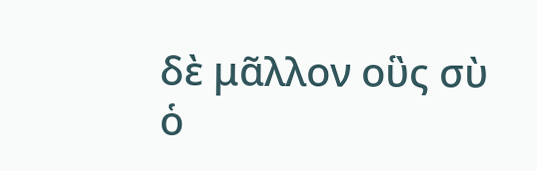δὲ μᾶλλον οὓς σὺ ὁ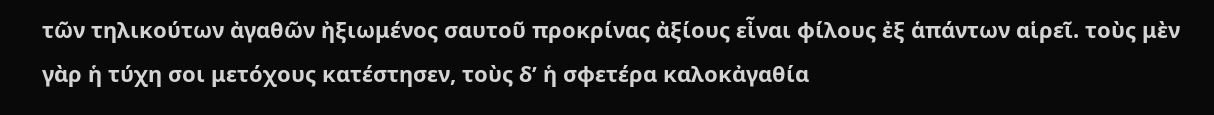τῶν τηλικούτων ἀγαθῶν ἠξιωμένος σαυτοῦ προκρίνας ἀξίους εἶναι φίλους ἐξ ἁπάντων αἱρεῖ. τοὺς μὲν γὰρ ἡ τύχη σοι μετόχους κατέστησεν, τοὺς δʼ ἡ σφετέρα καλοκἀγαθία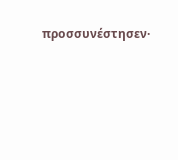προσσυνέστησεν·